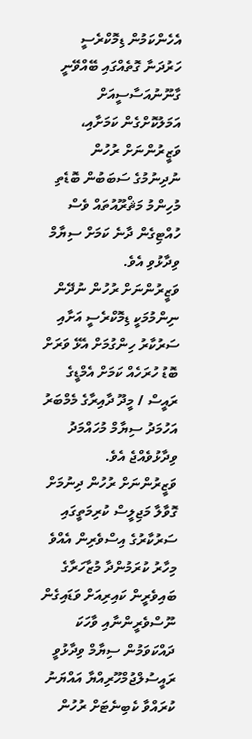އެހެންކަމުން ޑިމޮކްރެސީ ހަރުދަނާ ގޮތެއްގައި ބޭއްވޭނީ ގާނޫނުއަސާސީއަށް އަމަލުކޮށްގެން ކަމަށާއި، ވަޒީރުންނަށް ރުހުން ނުދިނުމުގެ ސަބަބުން ބޮޑެތި މުހިންމު މަޘްރޫއުތައް ވެސް ހުއްޓިގެން ދާނެ ކަމަށް ސިޔާމް ވިދާޅުވި އެވެ.
ވަޒީރުންނަށް ރުހުން ނުދޭން ނިންމުމަކީ ޑިމޮކްރެސީ އަށާއި ސަރުކާރު ހިންގުމަށް އެޅޭ ވަރަށް ބޮޑު ހުރަހެއް ކަމަށް އެމްޑީގެ ރައީސް / މީދޫ ދާއިރާގެ މެމްބަރު އަހުމަދު ސިޔާމް މުހައްމަދު ވިދާޅުވެއްޖެ އެވެ.
ވަޒީރުންނަށް ރުހުން ދިނުމަށް ގޮވާލާ މަޖިލީސް ކުރިމަތީގައި ސަރުކާރުގެ އިސްވެރިން އެއްވެ މިހާރު ކުރަމުންދާ މުޒާހަރާގެ ބައިވެރީން ކައިރިއަށް ވަޑައިގެން ނޫސްވެރީންނާއި ވާހަކަ ދައްކަވަމުން ސިޔާމް ވިދާޅުވީ ރައީސުލްޖުމްހޫރިއްޔާ އައްޔަނު ކުރައްވާ ކެބިނެޓަށް ރުހުން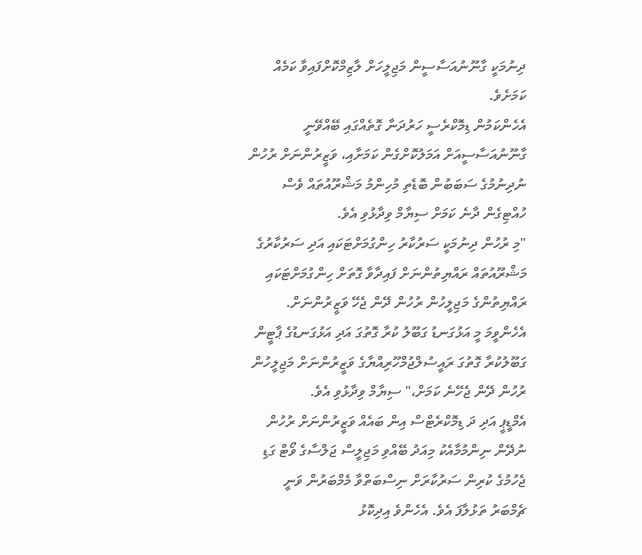ދިނުމަކީ ގާނޫނުއަސާސީން މަޖިލީހަށް ލާޒިމްކޮށްފައިވާ ކަމެއް ކަމަށެވެ.
އެހެންކަމުން ޑިމޮކްރެސީ ހަރުދަނާ ގޮތެއްގައި ބޭއްވޭނީ ގާނޫނުއަސާސީއަށް އަމަލުކޮށްގެން ކަމަށާއި، ވަޒީރުންނަށް ރުހުން ނުދިނުމުގެ ސަބަބުން ބޮޑެތި މުހިންމު މަޝްރޫއުތައް ވެސް ހުއްޓިގެން ދާނެ ކަމަށް ސިޔާމް ވިދާޅުވި އެވެ.
"މި ރުހުން ދިނުމަކީ ސަރުކާރު ހިންގުމަށްޓަކައި އަދި ސަރުކާރުގެ މަޝްރޫއުތައް ރައްޔިތުންނަށް ފައިދާވާ ގޮތަށް ހިންގުމަށްޓަކައި ރައްޔިތުންގެ މަޖިލީހުން ރުހުން ދޭން ޖެހޭ ވަޒީރުންނަށް. އެހެންވީމަ މީ އަޅުގަނޑު ގަބޫލު ކުރާ ގޮތުގަ އަދި އަޅުގަނޑުގެ ޕާޓީން ގަބޫލުކުރާ ގޮތުގަ ރައީސުލްޖުމްހޫރިއްޔާގެ ވަޒީރުންނަށް މަޖިލީހުން ރުހުން ދޭން ޖެހޭނެ ކަމަށް،" ސިޔާމް ވިދާޅުވި އެވެ.
އެމްޑީޕީ އަދި ދަ ޑިމޮކްރެޓްސް އިން ބައެއް ވަޒީރުންނަށް ރުހުން ނުދޭން ނިންމުމާއެކު މިއަދު ބޭއްވި މަޖިލީސް ޖަލްސާގެ ވޯޓް ގަޑި ޖެހުމުގެ ކުރިން ސަރުކާރަށް ނިސްބަތްވާ މެމްބަރުން ވަނީ ޗެމްބަރު ތަޅުލާފަ އެވެ. އެހެންވެ އިދިކޮޅު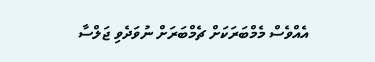އެއްވެސް މެމްބަރަކަށް ޗެމްބަރަށް ނުވަދެވި ޖަލްސާ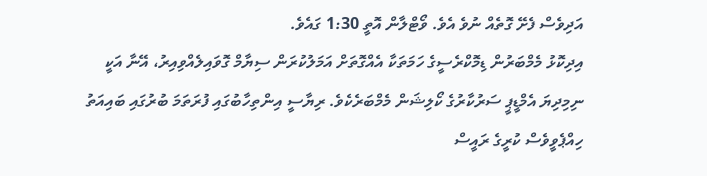އަދިވެސް ފެށޭ ގޮތެއް ނުވެ އެވެ. ވޯޓްލާން އޮތީ 1:30 ގައެވެ.
އިދިކޮޅު މެމްބަރުން ޑިމޮކްރެސީގެ ހަމަތަކާ އެއްގޮތަށް އަމަލުކުރަން ސިޔާމް ގޮވައިލެއްވިއިރު، އޭނާ އަކީ ނިމިދިޔަ އެމްޑީޕީ ސަރުކާރުގެ ކޯލިޝަން މެމްބަރެކެވެ. ރިޔާސީ އިންތިހާބުގައި ފުރަތަމަ ބުރުގައި ބައިއަތު ހިއްޕެވީވެސް ކުރީގެ ރައީސް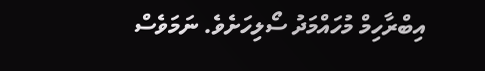އިބްރާހިމް މުހައްމަދު ސޯލިހަށެވެ. ނަމަވެސް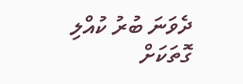ދެވަނަ ބުރު ކުއްލި ގޮތަކަށް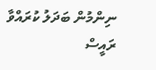ނިންމުން ބަދަލު ކުރައްވާ ރައީސް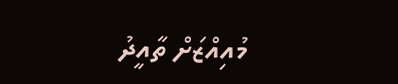މުއިއްޒަށް ތާއީދު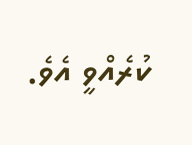ކުރެއްވީ އެވެ.